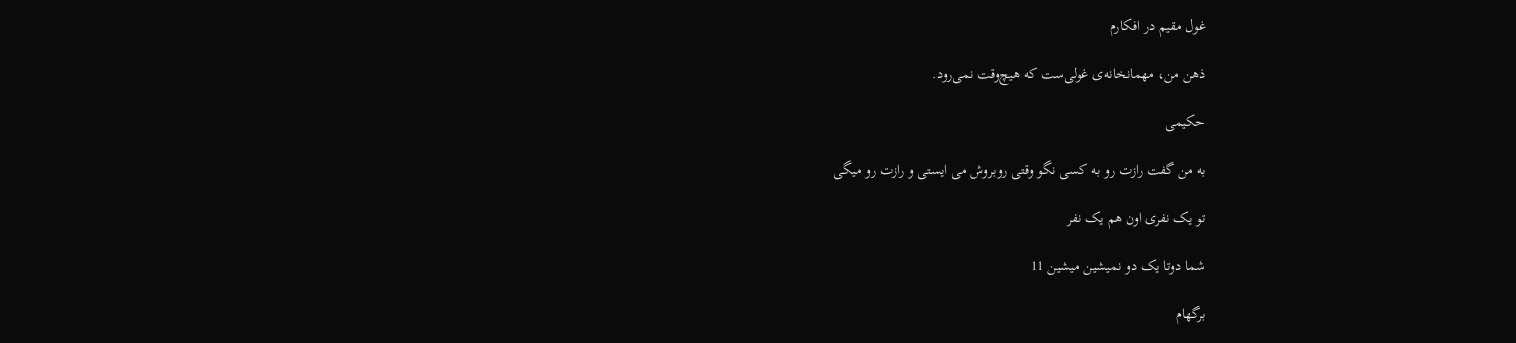غول مقیم در افکارم

ذهن من، مهمانخانه‌ی غولی‌ست که هیچ‌وقت نمی‌رود.

حکیمی

به من گفت رازت رو به کسی نگو وقتی روبروش می ایستی و رازت رو میگی

تو یک نفری اون هم یک نفر

شما دوتا یک دو نمیشین میشین 11

برگهام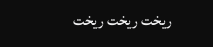ریخت ریخت ریخت